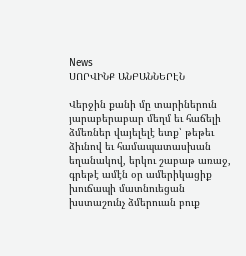News
ՍՈՐՎԻՆՔ ԱՆԲԱՆՆԵՐԷՆ

Վերջին քանի մը տարիներուն յարաբերաբար մեղմ եւ հաճելի ձմեռներ վայելելէ ետք՝ թեթեւ ձիւնով եւ համապատասխան եղանակով, երկու շաբաթ առաջ, գրեթէ ամէն օր ամերիկացիք խուճապի մատնուեցան խստաշունչ ձմերուան բուք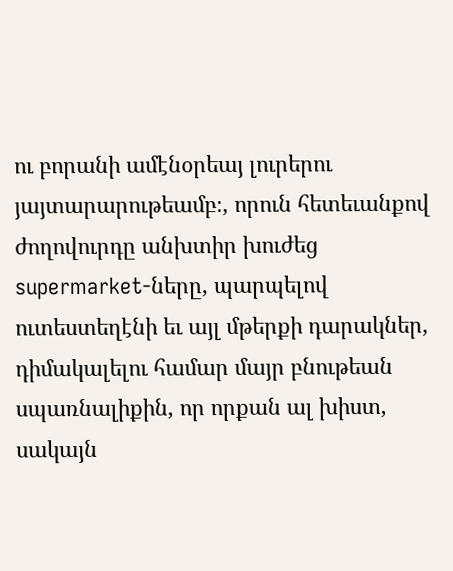ու բորանի ամէնօրեայ լուրերու յայտարարութեամբ։, որուն հետեւանքով ժողովուրդը անխտիր խուժեց supermarket-ները, պարպելով ուտեստեղէնի եւ այլ մթերքի դարակներ, դիմակալելու համար մայր բնութեան սպառնալիքին, որ որքան ալ խիստ, սակայն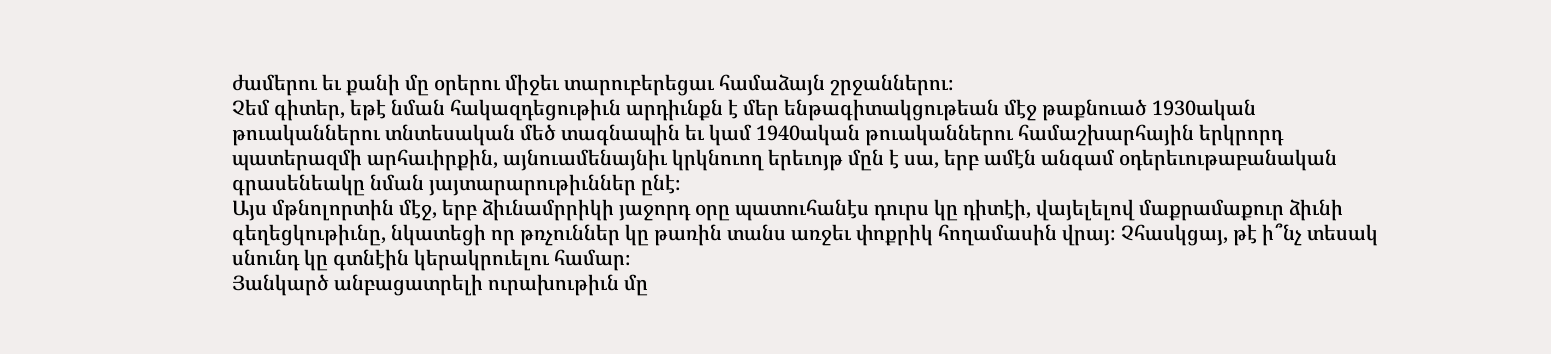ժամերու եւ քանի մը օրերու միջեւ տարուբերեցաւ համաձայն շրջաններու։
Չեմ գիտեր, եթէ նման հակազդեցութիւն արդիւնքն է մեր ենթագիտակցութեան մէջ թաքնուած 1930ական թուականներու տնտեսական մեծ տագնապին եւ կամ 1940ական թուականներու համաշխարհային երկրորդ պատերազմի արհաւիրքին, այնուամենայնիւ կրկնուող երեւոյթ մըն է սա, երբ ամէն անգամ օդերեւութաբանական գրասենեակը նման յայտարարութիւններ ընէ։
Այս մթնոլորտին մէջ, երբ ձիւնամրրիկի յաջորդ օրը պատուհանէս դուրս կը դիտէի, վայելելով մաքրամաքուր ձիւնի գեղեցկութիւնը, նկատեցի որ թռչուններ կը թառին տանս առջեւ փոքրիկ հողամասին վրայ։ Չհասկցայ, թէ ի՞նչ տեսակ սնունդ կը գտնէին կերակրուելու համար։
Յանկարծ անբացատրելի ուրախութիւն մը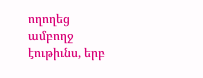ողողեց ամբողջ էութիւնս, երբ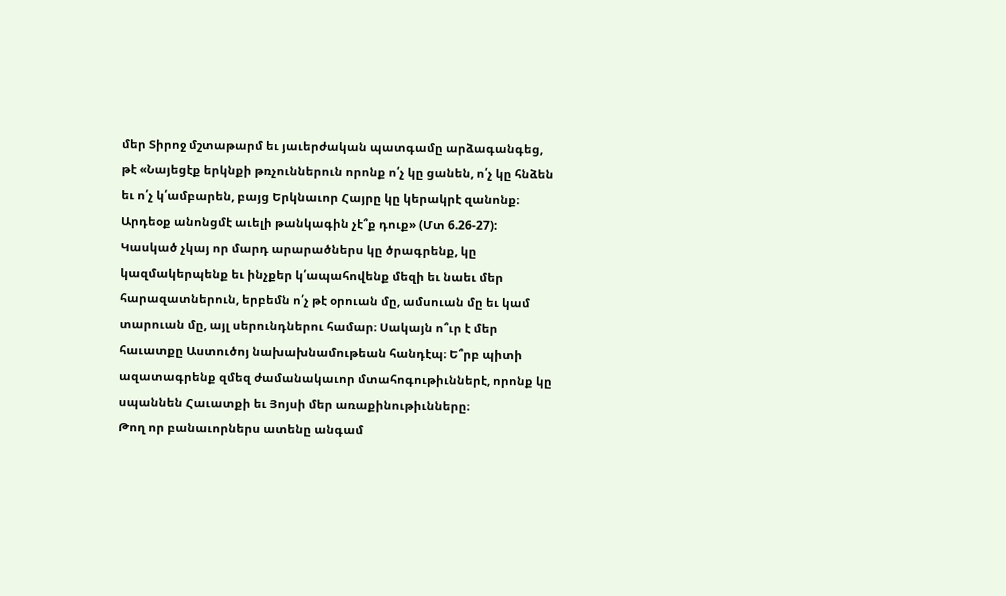մեր Տիրոջ մշտաթարմ եւ յաւերժական պատգամը արձագանգեց, թէ «Նայեցէք երկնքի թռչուններուն որոնք ո՛չ կը ցանեն, ո՛չ կը հնձեն եւ ո՛չ կ՛ամբարեն, բայց Երկնաւոր Հայրը կը կերակրէ զանոնք։ Արդեօք անոնցմէ աւելի թանկագին չէ՞ք դուք» (Մտ 6.26-27):
Կասկած չկայ որ մարդ արարածներս կը ծրագրենք, կը կազմակերպենք եւ ինչքեր կ՛ապահովենք մեզի եւ նաեւ մեր հարազատներուն, երբեմն ո՛չ թէ օրուան մը, ամսուան մը եւ կամ տարուան մը, այլ սերունդներու համար։ Սակայն ո՞ւր է մեր հաւատքը Աստուծոյ նախախնամութեան հանդէպ։ Ե՞րբ պիտի ազատագրենք զմեզ ժամանակաւոր մտահոգութիւններէ, որոնք կը սպաննեն Հաւատքի եւ Յոյսի մեր առաքինութիւնները։
Թող որ բանաւորներս ատենը անգամ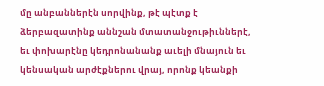մը անբաններէն սորվինք, թէ պէտք է ձերբազատինք աննշան մտատանջութիւններէ, եւ փոխարէնը կեդրոնանանք աւելի մնայուն եւ կենսական արժէքներու վրայ, որոնք կեանքի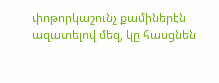փոթորկաշունչ քամիներէն ազատելով մեզ, կը հասցնեն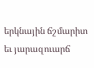երկնային ճշմարիտ եւ յարազուարճ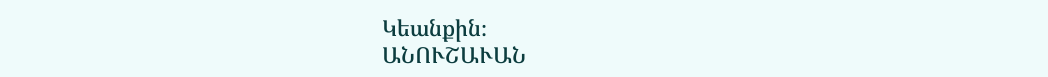Կեանքին։
ԱՆՈՒՇԱՒԱՆ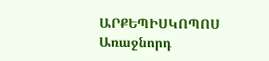ԱՐՔԵՊԻՍԿՈՊՈՍ
Առաջնորդ